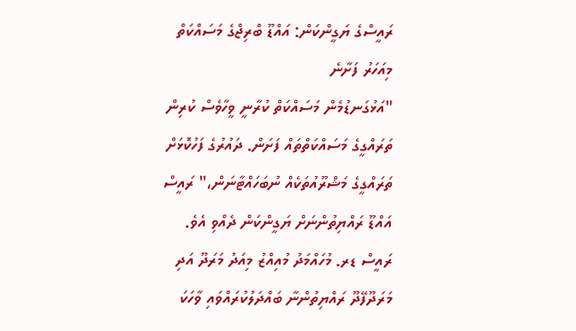ރައީސްގެ ޔަގީންކަން: އައްޑޫ ބްރިޖްގެ މަސައްކަތް މިއަހަރު ފަށާނެ
"އަޅުގަނޑުމެން މަސައްކަތް ކުރާނީ ވީހާވެސް ކުރިން ތަރައްގީގެ މަސައްކަތްތައް ފަށަން. ދައުރުގެ ފަހުކޮޅަށް ތަރައްގީގެ މަޝްރޫއުތަކެއް ނުބަހައްޓާނަން،" ރައީސް އައްޑޫ ރައްޔިތުންނަށް ޔަގީންކަން ދެއްވި އެވެ.
ރައީސް ޑރ. މުހައްމަދު މުއިއްޒު މިއަދު މަރަދޫ އަދި މަރަދޫފޭދޫ ރައްޔިތުންނާ ބައްދަލުކުރައްވައި ވާހަކަ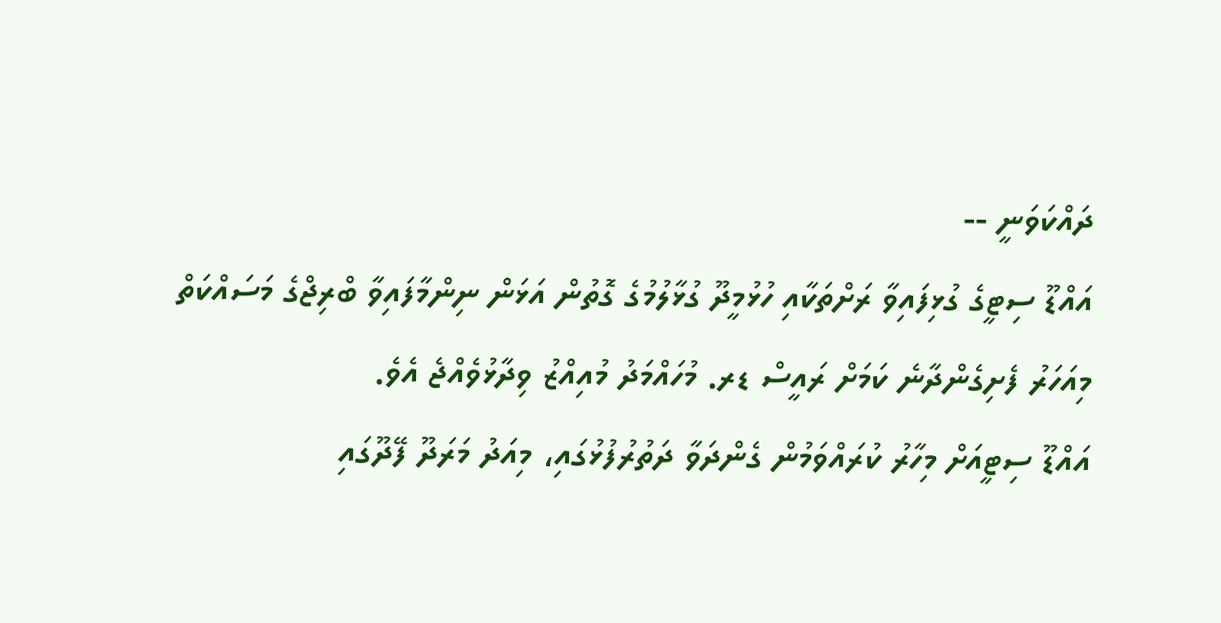ދައްކަވަނީ --
އައްޑޫ ސިޓީގެ ގުޅިފައިވާ ރަށްތަކާއި ހުޅުމީދޫ ގުޅާލުމުގެ ގޮތުން އަޅަން ނިންމާފައިވާ ބްރިޖްގެ މަސައްކަތް މިއަހަރު ފެށިގެންދާނެ ކަމަށް ރައީސް ޑރ. މުހައްމަދު މުއިއްޒު ވިދާޅުވެއްޖެ އެވެ.
އައްޑޫ ސިޓީއަށް މިހާރު ކުރައްވަމުން ގެންދަވާ ދަތުރުފުޅުގައި، މިއަދު މަރަދޫ ފޭދޫގައި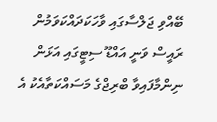ބޭއްވި ޖަލްސާގައި ވާހަކަދައްކަވަމުން ރައީސް ވަނީ އައްޑޫ ސިޓީގައި އަޅަން ނިންމާފައިވާ ބްރިޖްގެ މަސައްކަތާއެކު އެ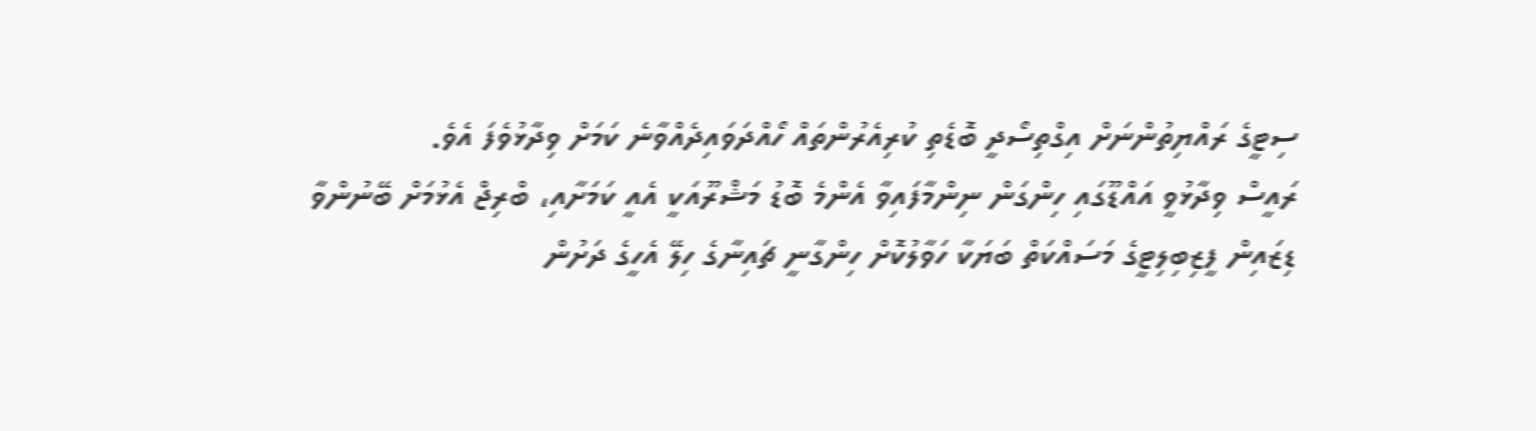ސިޓީގެ ރައްޔިތުންނަށް އިގްތިސޯދީ ބޮޑެތި ކުރިއެރުންތައް ހޯއްދަވައިދެއްވާނެ ކަމަށް ވިދާޅުވެފަ އެވެ.
ރައީސް ވިދާޅުވީ އައްޑޫގައި ހިންގަން ނިންމާފައިވާ އެންމެ ބޮޑު މަޝްރޫއަކީ އެއީ ކަމަށާއި، ބްރިޖް އެޅުމަށް ބޭނުންވާ ޑިޒައިން ފީޒިބިލިޓީގެ މަސައްކަތް ބަޔަކާ ހަވާލުކޮށް ހިންގާނީ ޗައިނާގެ ހިލޭ އެހީގެ ދަށުން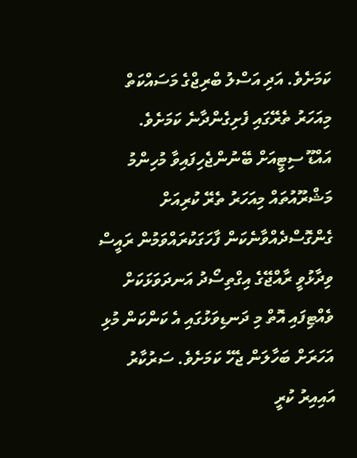ކަމަށެވެ. އަދި އަސްލު ބްރިޖްގެ މަސައްކަތް މިއަހަރު ތެރޭގައި ފެށިގެންދާނެ ކަމަށެވެ.
އައްޑޫ ސިޓީއަށް ބޭނުންޖެހިފައިވާ މުހިންމު މަޝްރޫއުތައް މިއަހަރު ތެރޭ ކުރިއަށް ގެންގޮސްދެއްވާނެކަން ފާހަގަކުރައްވަމުން ރައީސް ވިދާޅުވީ ރާއްޖޭގެ އިގްތިސޯދު އަނދަވަޅަކަށް ވެއްޓިފައި އޮތް މި ދަނޑިވަޅުގައި އެ ކަންކަން މުޅި އަހަރަށް ބަހާލަން ޖެހޭ ކަމަށެވެ. ސަރުކާރު އައިއިރު ކުރީ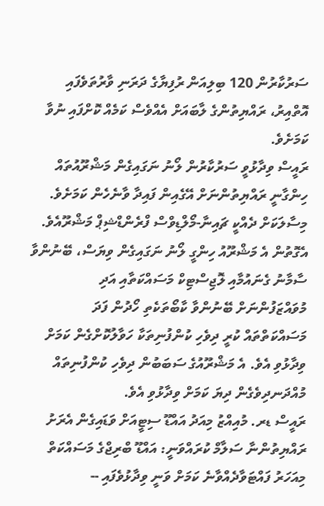ސަރުކާރުން 120 ބިލިއަން ރުފިޔާގެ ދަރަނި ވާރުތަވެފައި އޮތްއިރު، ރައްޔިތުންގެ ލާބައަށް އެއްވެސް ކަމެއް ކޮށްފައި ނުވާ ކަމަށެވެ.
ރައީސް ވިދާޅުވީ ސަރުކާރުން ލޯނު ނަގައިގެން މަޝްރޫއުތައް ހިންގާނީ ރައްޔިތުންނަށް އޭގެއިން ފައިދާ ވާނެހެން ކަމަށެވެ. މިސާލަކަށް ދެއްކީ ޗައިނާ-މޯލްޑިވްސް ފްރެންޑްޝިޕް މަޝްރޫއެވެ. އެގޮތުން އެ މަޝްރޫއު ހިންގީ ލޯނު ނަގައިގެން ވިޔަސް، ބޭނުންވާ ސާމާނު ގެނައުމާއި ލޮޖިސްޓިކް މަސައްކަތާއި އަދި މުވައްޒަފުންނަށް ބޭނުންވާ ކާބޯތަކެތި ހޯދުން ފަދަ މަސައްކަތްތައް ކުރީ ދިވެހި ކުންފުނިތަކާ ހަވާލުކޮށްގެން ކަމަށް ވިދާޅުވި އެވެ. އެ މަޝްރޫއުގެ ސަބަބުން ދިވެހި ކުންފުނިތައް މުއްދަނދިވެގެން ދިޔަ ކަމަށް ވިދާޅުވި އެވެ.
ރައީސް ޑރ. މުއިއްޒު މިއަދު އައްޑޫ ސިޓީއަށް ވަޑައިގެން އެރަށު ރައްޔިތުންނާ ސަލާމް ކުރައްވަނީ: އައްޑޫ ބްރިޖްގެ މަސައްކަތް މިއަހަރު ފައްޓަވާދެއްވާނެ ކަމަށް ވަނީ ވިދާޅުވެފައި --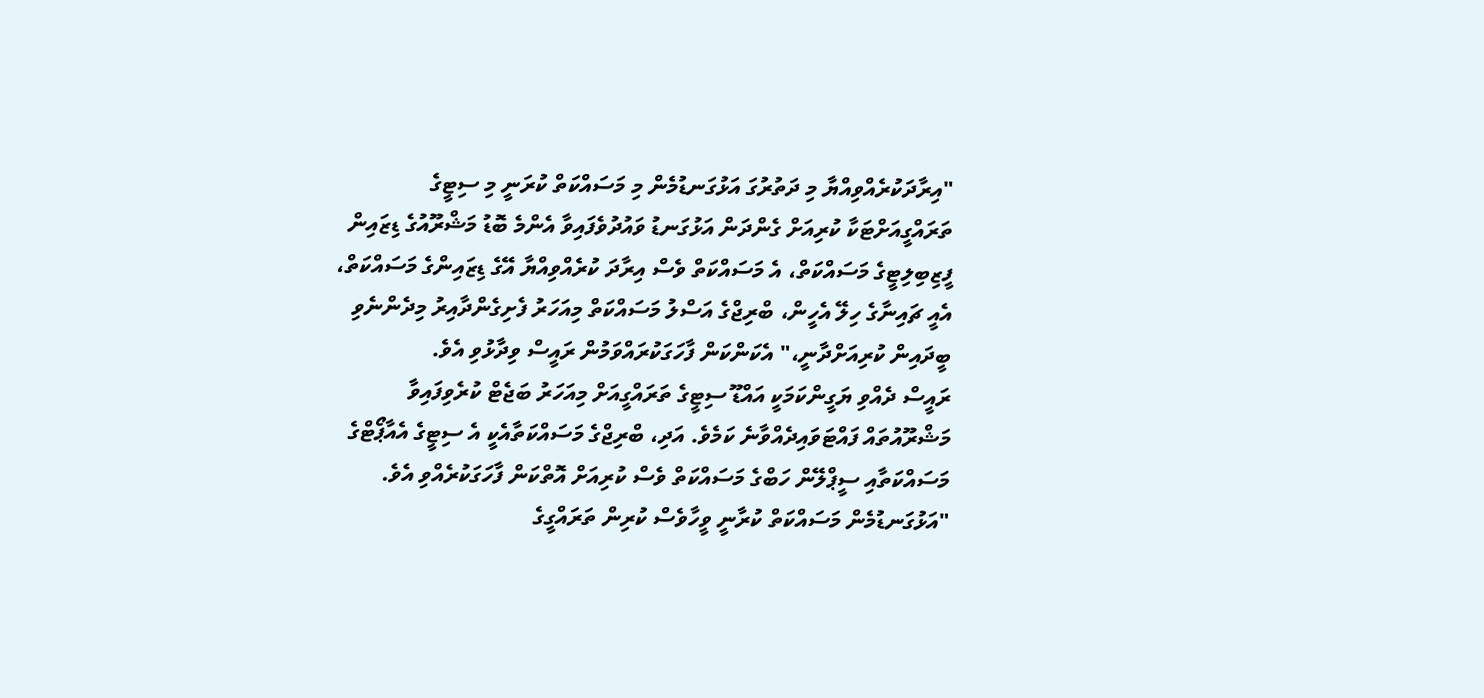"އިރާދަކުރެއްވިއްޔާ މި ދަތުރުގަ އަޅުގަނޑުމެން މި މަސައްކަތް ކުރަނީ މި ސިޓީގެ ތަރައްގީއަށްޓަކާ ކުރިއަށް ގެންދަން އަޅުގަނޑު ވައުދުވެފައިވާ އެންމެ ބޮޑު މަޝްރޫއުގެ ޑިޒައިން ފީޒިބިލިޓީގެ މަސައްކަތް، އެ މަސައްކަތް ވެސް އިރާދަ ކުރެއްވިއްޔާ އޭގެ ޑިޒައިންގެ މަސައްކަތް، އެއީ ޗައިނާގެ ހިލޭ އެހީން، ބްރިޖްގެ އަސްލު މަސައްކަތް މިއަހަރު ފެށިގެންދާއިރު މިދެންނެވި ބީދައިން ކުރިއަށްދާނީ،" އެކަންކަން ފާހަގަކުރައްވަމުން ރައީސް ވިދާޅުވި އެވެ.
ރައީސް ދެއްވި ޔަގީންކަމަކީ އައްޑޫ ސިޓީގެ ތަރައްގީއަށް މިއަހަރު ބަޖެޓް ކުރެވިފައިވާ މަޝްރޫއުތައް ފައްޓަވައިދެއްވާނެ ކަމެވެ. އަދި، ބްރިޖްގެ މަސައްކަތާއެކީ އެ ސިޓީގެ އެއާޕޯޓްގެ މަސައްކަތާއި ސީޕްލޭން ހަބްގެ މަސައްކަތް ވެސް ކުރިއަށް އޮތްކަން ފާހަގަކުރެއްވި އެވެ.
"އަޅުގަނޑުމެން މަސައްކަތް ކުރާނީ ވީހާވެސް ކުރިން ތަރައްގީގެ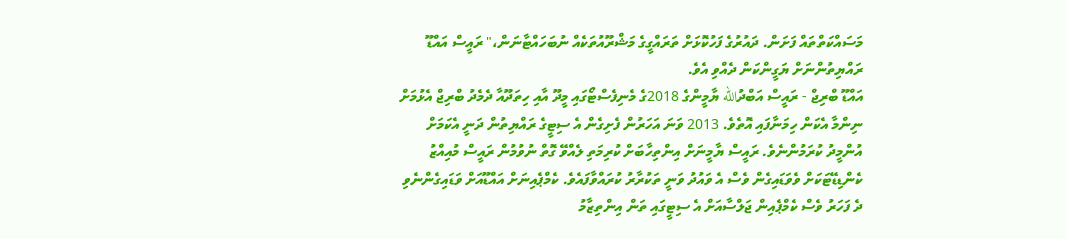މަސައްކަތްތައް ފަށަން. ދައުރުގެ ފަހުކޮޅަށް ތަރައްގީގެ މަޝްރޫއުތަކެއް ނުބަހައްޓާނަން،" ރައީސް އައްޑޫ ރައްޔިތުންނަށް ޔަގީންކަން ދެއްވި އެވެ.
އައްޑޫ ބްރިޖް - ރައީސް އަބްދުالله ޔާމީންގެ 2018ގެ މެނިފެސްޓޯގައި މީދޫ އާއި ހިތަދޫއާ ދެމެދު ބްރިޖް އެޅުމަށް ނިންމާ އެކަން ހިމަނާފައި އޮތެވެ. 2013 ވަނަ އަހަރުން ފެށިގެން އެ ސިޓީގެ ރައްޔިތުން ދަނީ އެކަމަށް އުންމީދު ކުރަމުންނެވެ. ރައީސް ޔާމީނަށް އިންތިހާބަށް ކުރިމަތި ލެއްވޭ ގޮތް ނުވުމުން ރައީސް މުއިއްޒު ކެންޑިޑޭޓަކަށް ވެވަޑައިގެން ވެސް އެ ވައުދު ވަނީ ތަކުރާރު ކުރައްވާފައެވެ. ކެމްޕެއިނަށް އައްޑޫއަށް ވަޑައިގެންނެވި ދެ ފަހަރު ވެސް ކެމްޕެއިން ޖަލްސާއަށް އެ ސިޓީގައި ތަން އިންތިޒާމު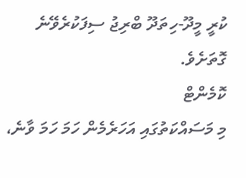ކުރީ މީދޫ-ހިތަދޫ ބްރިޖު ސިފަކުރެވޭނެ ގޮތަށެވެ.
ކޮމެންޓް
މި މަސައްކަތުގައި އަހަރެމެން ހަމަ ހަމަ ވާނެ،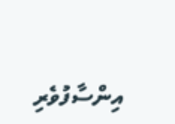އިންސާފުވެރި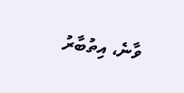ވާނެ، އިތުބާރު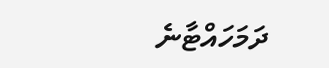ދަމަހައްޓާނެ